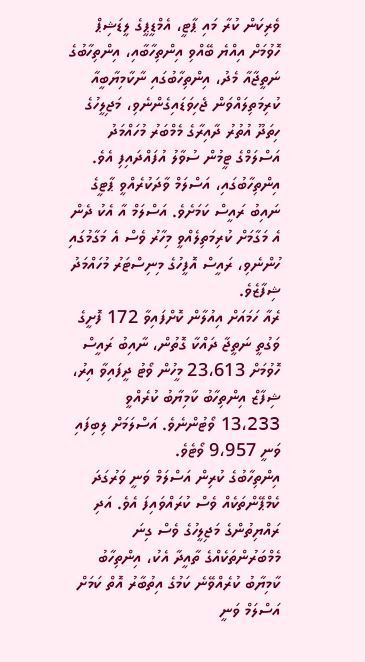ވެރިކަން ކުރާ މައި ޕާޓީ، އެމްޑީޕީގެ ލީޑަޝިޕް ހޮވުމަށް އިއްޔެ ބޭއްވި އިންތިހާބާއި، އިންތިހާބުގެ ނަތީޖާއާ މެދު، އިންތިހާބުގައި ނާކާމިޔާބީއާ ކުރިމަތިލައްވަން ޖެހިވަޑައިގެންނެވި، މަޖިލީހުގެ ހިތަދޫ އުތުރު ދާއިރާގެ މެމްބަރު މުހައްމަދު އަސްލަމްގެ ޓީމުން ސުވާލު އުފައްދައިފި އެވެ.
އިންތިހާބުގައި، އަސްލަމް ވާދަކުރެއްވީ ޕާޓީގެ ނައިބު ރައީސް ކަމަށެވެ. އަސްލަމް އާ އެކު ދެން އެ މަގާމަށް ކުރިމަތިލެއްވީ މިހާރު ވެސް އެ މަގާމުގައި ހުންނެވި، ރައީސް އޮފީހުގެ މިނިސްޓަރު މުހައްމަދު ޝިފާޒެވެ.
ރެއާ ހަމައަށް އިއުލާން ކޮށްފައިވާ 172 ފޮށީގެ ވަގުތީ ނަތީޖާ ދައްކާ ގޮތުން، ނާއިބު ރައީސް ހޮވުމަށް 23،613 މީހުން ވޯޓު ދީފައިވާ އިރު، ޝިފާޒް އިންތިހާބު ކާމިޔާބު ކުރެއްވީ 13،233 ވޯޓުންނެވެ. އަސްލަމަށް ލިބިފައި ވަނީ 9،957 ވޯޓެވެ.
އިންތިހާބުގެ ކުރިން އަސްލަމް ވަނީ ވަރުގަދަ ކެމްޕޭންތަކެއް ވެސް ކުރައްވައިފަ އެވެ. އަދި ރައްޔިތުންގެ މަޖިލީހުގެ ވެސް ގިނަ މެމްބަރުންތަކެއްގެ ތާއީދާ އެކު، އިންތިހާބު ކާމިޔާބު ކުރެއްވޭނެ ކަމުގެ އިތުބާރު އޮތް ކަމަށް އަސްލަމް ވަނީ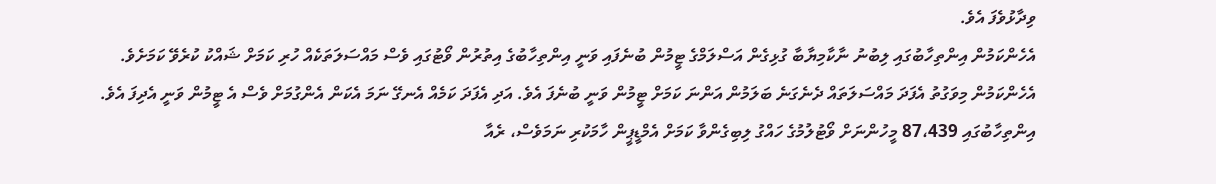ވިދާޅުވެފަ އެވެ.
އެހެންކަމުން އިންތިހާބުގައި ލިބުނު ނާކާމިޔާބާ ގުޅިގެން އަސްލަމްގެ ޓީމުން ބުނެފައި ވަނީ އިންތިހާބުގެ އިތުރުން ވޯޓުގައި ވެސް މައްސަލަތަކެއް ހުރި ކަމަށް ޝައްކު ކުރެވޭ ކަމަށެވެ.
އެހެންކަމުން މިވަގުތު އެފަދަ މައްސަލަތައް ދެނެގަނެ ބަލަމުން އަންނަ ކަމަށް ޓީމުން ވަނީ ބުނެފަ އެވެ. އަދި އެފަދަ ކަމެއް އެނގޭ ނަމަ އެކަން އެންގުމަށް ވެސް އެ ޓީމުން ވަނީ އެދިފަ އެވެ.
އިންތިހާބުގައި 87،439 މީހުންނަށް ވޯޓުލުމުގެ ހައްގު ލިބިގެންވާ ކަމަށް އެމްޑީޕީން ހާމަކުރި ނަމަވެސް، ރެއާ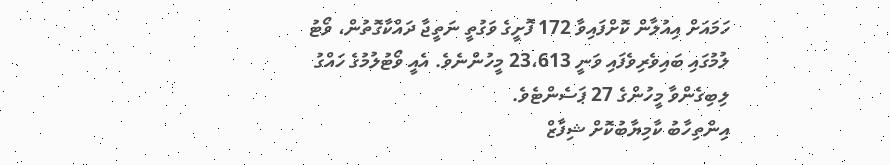ހަމައަށް އިއުލާން ކޮށްފައިވާ 172 ފޮށީގެ ވަގުތީ ނަތީޖާ ދައްކާގޮތުން، ވޯޓު ލުމުގައި ބައިވެރިވެފައި ވަނީ 23،613 މީހުންނެވެ. އެއީ ވޯޓުލުމުގެ ހައްގު ލިބިގެންވާ މީހުންގެ 27 ޕަސެންޓެވެ.
އިންތިހާބު ކާމިޔާބުކޮށް ޝިފާޒް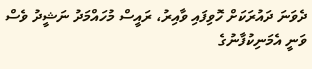ދެވަނަ ދައުރަކަށް ހޮވިފައި ވާއިރު، ރައީސް މުހައްމަދު ނަޝީދު ވެސް ވަނީ އެމަނިކުފާނުގެ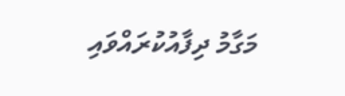މަގާމު ދިފާއުކުރައްވައި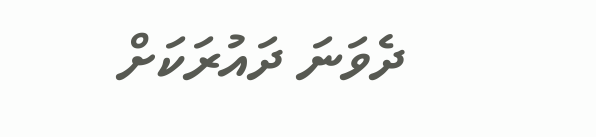ދެވަނަ ދައުރަކަށް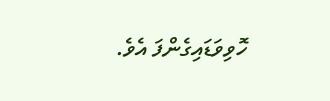ހޮވިވަޑައިގެންފަ އެވެ.